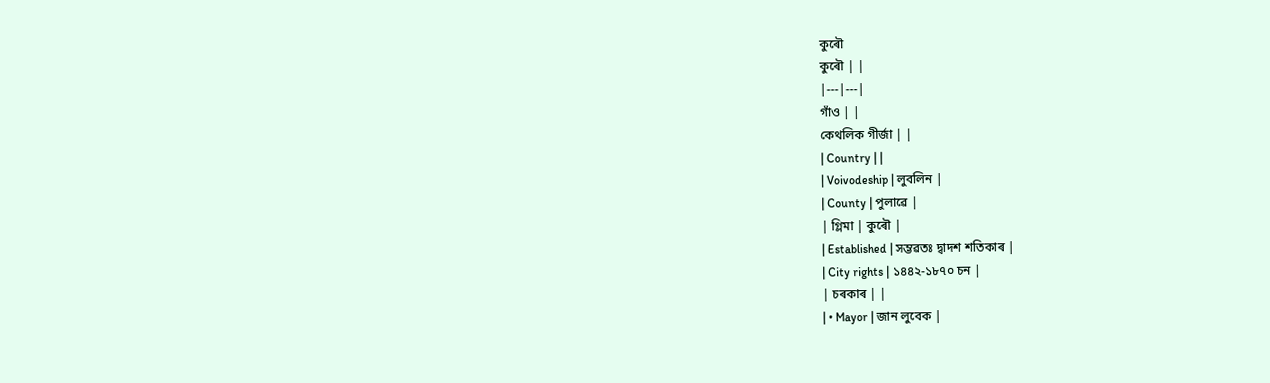কুৰৌ
কুৰৌ | |
|---|---|
গাঁও | |
কেথলিক গীৰ্জা | |
| Country | |
| Voivodeship | লুবলিন |
| County | পুলাৱে |
| গ্লিমা | কুৰৌ |
| Established | সম্ভৱতঃ দ্বাদশ শতিকাৰ |
| City rights | ১৪৪২-১৮৭০ চন |
| চৰকাৰ | |
| • Mayor | জান লুবেক |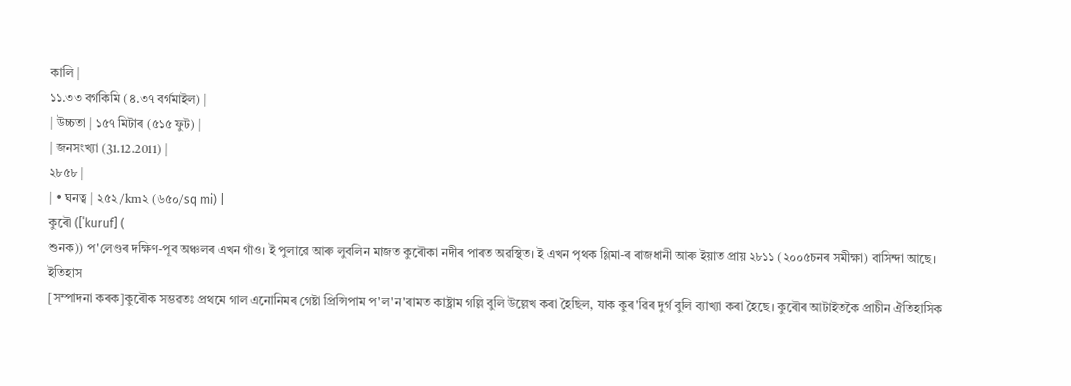কালি |
১১.৩৩ বৰ্গকিমি (৪.৩৭ বৰ্গমাইল) |
| উচ্চতা | ১৫৭ মিটাৰ (৫১৫ ফুট) |
| জনসংখ্যা (31.12.2011) |
২৮৫৮ |
| • ঘনত্ব | ২৫২/km২ (৬৫০/sq mi) |
কুৰৌ ([ˈkuruf] (
শুনক)) প'লেণ্ডৰ দক্ষিণ-পূব অঞ্চলৰ এখন গাঁও। ই পুলাৱে আৰু লুবলিন মাজত কুৰৌকা নদীৰ পাৰত অৱস্থিত। ই এখন পৃথক গ্লিমা-ৰ ৰাজধানী আৰু ইয়াত প্ৰায় ২৮১১ (২০০৫চনৰ সমীক্ষা) বাসিন্দা আছে।
ইতিহাস
[সম্পাদনা কৰক]কুৰৌক সম্ভৱতঃ প্ৰথমে গাল এনোনিমৰ গেষ্টা প্ৰিন্সিপাম প'ল'ন'ৰামত কাষ্ট্ৰাম গল্লি বুলি উল্লেখ কৰা হৈছিল, যাক কুৰ'ৱিৰ দুৰ্গ বুলি ব্যাখ্যা কৰা হৈছে। কুৰৌৰ আটাইতকৈ প্ৰাচীন ঐতিহাসিক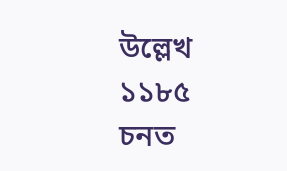উল্লেখ ১১৮৫ চনত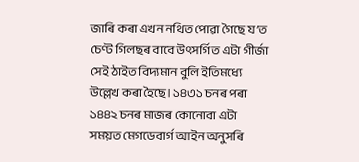জাৰি কৰা এখন নথিত পোৱা গৈছে য’ত চেণ্ট গিলছৰ বাবে উৎসৰ্গিত এটা গীৰ্জা সেই ঠাইত বিদ্যমান বুলি ইতিমধ্যে উল্লেখ কৰা হৈছে। ১৪৩১ চনৰ পৰা ১৪৪২ চনৰ মাজৰ কোনোবা এটা সময়ত মেগডেবাৰ্গ আইন অনুসৰি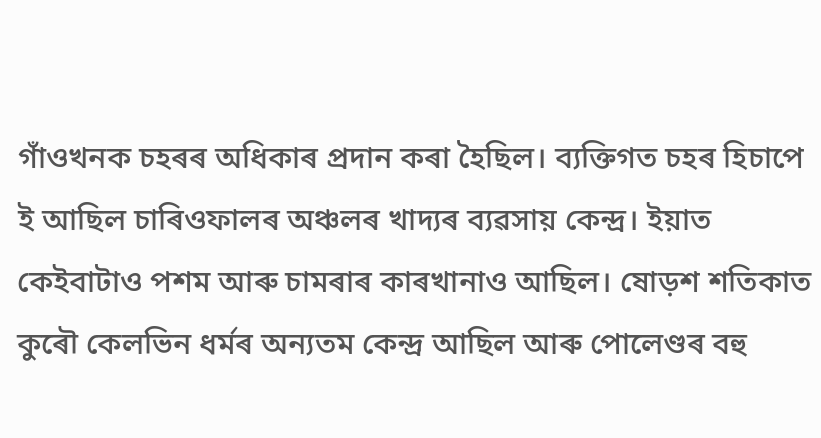গাঁওখনক চহৰৰ অধিকাৰ প্ৰদান কৰা হৈছিল। ব্যক্তিগত চহৰ হিচাপে ই আছিল চাৰিওফালৰ অঞ্চলৰ খাদ্যৰ ব্যৱসায় কেন্দ্ৰ। ইয়াত কেইবাটাও পশম আৰু চামৰাৰ কাৰখানাও আছিল। ষোড়শ শতিকাত কুৰৌ কেলভিন ধৰ্মৰ অন্যতম কেন্দ্ৰ আছিল আৰু পোলেণ্ডৰ বহু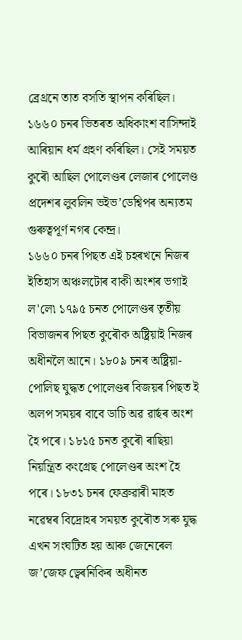ব্ৰেথ্ৰনে তাত বসতি স্থাপন কৰিছিল। ১৬৬০ চনৰ ভিতৰত অধিকাংশ বাসিন্দাই আৰিয়ান ধৰ্ম গ্ৰহণ কৰিছিল। সেই সময়ত কুৰৌ আছিল পোলেণ্ডৰ লেজাৰ পোলেণ্ড প্ৰদেশৰ লুবলিন ভইভ’ডেশ্বিপৰ অন্যতম গুৰুত্বপূৰ্ণ নগৰ কেন্দ্ৰ।
১৬৬০ চনৰ পিছত এই চহৰখনে নিজৰ ইতিহাস অঞ্চলটোৰ বাকী অংশৰ ভগাই ল'লে৷ ১৭৯৫ চনত পোলেণ্ডৰ তৃতীয় বিভাজনৰ পিছত কুৰৌক অষ্ট্ৰিয়াই নিজৰ অধীনলৈ আনে। ১৮০৯ চনৰ অষ্ট্ৰিয়া-পোলিছ যুদ্ধত পোলেণ্ডৰ বিজয়ৰ পিছত ই অলপ সময়ৰ বাবে ডাচি অৱ ৱাৰ্ছৰ অংশ হৈ পৰে। ১৮১৫ চনত কুৰৌ ৰাছিয়া নিয়ন্ত্ৰিত কংগ্ৰেছ পোলেণ্ডৰ অংশ হৈ পৰে। ১৮৩১ চনৰ ফেব্ৰুৱাৰী মাহত নৱেম্বৰ বিদ্ৰোহৰ সময়ত কুৰৌত সৰু যুদ্ধ এখন সংঘটিত হয় আৰু জেনেৰেল জ’জেফ ড্ৱেৰনিকিৰ অধীনত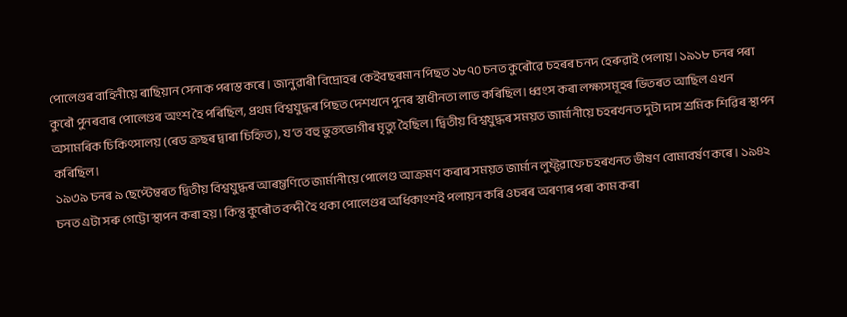পোলেণ্ডৰ বাহিনীয়ে ৰাছিয়ান সেনাক পৰাস্ত কৰে। জানুৱাৰী বিদ্ৰোহৰ কেইবছৰমান পিছত ১৮৭০ চনত কুৰৌৱে চহৰৰ চনদ হেৰুৱাই পেলায়। ১৯১৮ চনৰ পৰা কুৰৌ পুনৰবাৰ পোলেণ্ডৰ অংশ হৈ পৰিছিল, প্ৰথম বিশ্বযুদ্ধৰ পিছত দেশখনে পুনৰ স্বাধীনতা লাভ কৰিছিল। ধ্বংস কৰা লক্ষ্যসমূহৰ ভিতৰত আছিল এখন অসামৰিক চিকিৎসালয় (ৰেড ক্ৰছৰ দ্বাৰা চিহ্নিত), য’ত বহু ভুক্তভোগীৰ মৃত্যু হৈছিল। দ্বিতীয় বিশ্বযুদ্ধৰ সময়ত জাৰ্মানীয়ে চহৰখনত দুটা দাস শ্ৰমিক শিৱিৰ স্থাপন কৰিছিল।
১৯৩৯ চনৰ ৯ ছেপ্টেম্বৰত দ্বিতীয় বিশ্বযুদ্ধৰ আৰম্ভণিতে জাৰ্মানীয়ে পোলেণ্ড আক্ৰমণ কৰাৰ সময়ত জাৰ্মান লুফ্টৱাফে চহৰখনত ভীষণ বোমাবৰ্ষণ কৰে। ১৯৪২ চনত এটা সৰু গেট্টো স্থাপন কৰা হয়। কিন্তু কুৰৌত বন্দী হৈ থকা পোলেণ্ডৰ অধিকাংশই পলায়ন কৰি ওচৰৰ অৰণ্যৰ পৰা কাম কৰা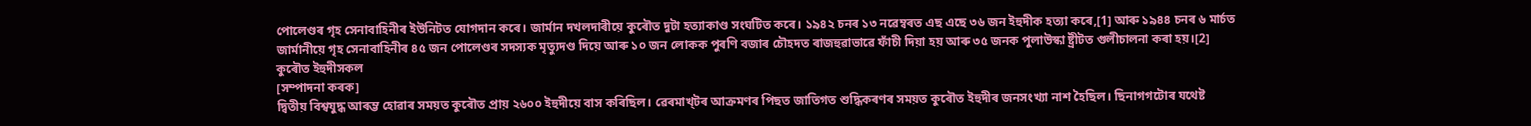পোলেণ্ডৰ গৃহ সেনাবাহিনীৰ ইউনিটত যোগদান কৰে। জাৰ্মান দখলদাৰীয়ে কুৰৌত দুটা হত্যাকাণ্ড সংঘটিত কৰে। ১৯৪২ চনৰ ১৩ নৱেম্বৰত এছ এছে ৩৬ জন ইহুদীক হত্যা কৰে,[1] আৰু ১৯৪৪ চনৰ ৬ মাৰ্চত জাৰ্মানীয়ে গৃহ সেনাবাহিনীৰ ৪৫ জন পোলেণ্ডৰ সদস্যক মৃত্যুদণ্ড দিয়ে আৰু ১০ জন লোকক পুৰণি বজাৰ চৌহদত ৰাজহুৱাভাৱে ফাঁচী দিয়া হয় আৰু ৩৫ জনক পুলাউস্কা ষ্ট্ৰীটত গুলীচালনা কৰা হয়।[2]
কুৰৌত ইহুদীসকল
[সম্পাদনা কৰক]
দ্বিতীয় বিশ্বযুদ্ধ আৰম্ভ হোৱাৰ সময়ত কুৰৌত প্ৰায় ২৬০০ ইহুদীয়ে বাস কৰিছিল। ৱেৰমাখ্টৰ আক্ৰমণৰ পিছত জাতিগত শুদ্ধিকৰণৰ সময়ত কুৰৌত ইহুদীৰ জনসংখ্যা নাশ হৈছিল। ছিনাগগটোৰ যথেষ্ট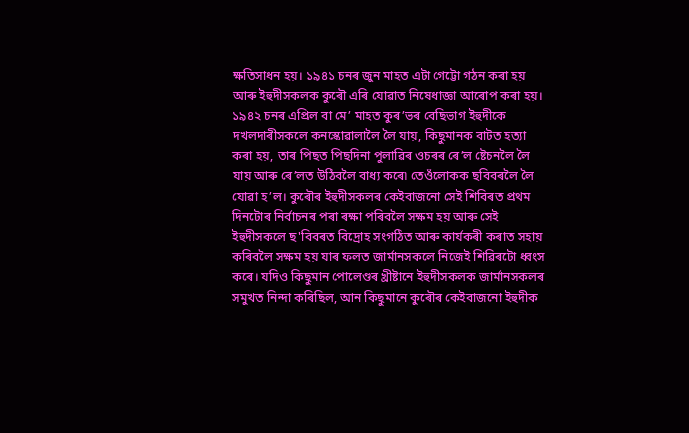ক্ষতিসাধন হয়। ১৯৪১ চনৰ জুন মাহত এটা গেট্টো গঠন কৰা হয় আৰু ইহুদীসকলক কুৰৌ এৰি যোৱাত নিষেধাজ্ঞা আৰোপ কৰা হয়। ১৯৪২ চনৰ এপ্ৰিল বা মে’ মাহত কুৰ’ভৰ বেছিভাগ ইহুদীকে দখলদাৰীসকলে কনস্কোৱালালৈ লৈ যায়, কিছুমানক বাটত হত্যা কৰা হয়, তাৰ পিছত পিছদিনা পুলাৱিৰ ওচৰৰ ৰে’ল ষ্টেচনলৈ লৈ যায় আৰু ৰে’লত উঠিবলৈ বাধ্য কৰে৷ তেওঁলোকক ছবিবৰলৈ লৈ যোৱা হ’ল। কুৰৌৰ ইহুদীসকলৰ কেইবাজনো সেই শিবিৰত প্ৰথম দিনটোৰ নিৰ্বাচনৰ পৰা ৰক্ষা পৰিবলৈ সক্ষম হয় আৰু সেই ইহুদীসকলে ছ'বিবৰত বিদ্ৰোহ সংগঠিত আৰু কাৰ্যকৰী কৰাত সহায় কৰিবলৈ সক্ষম হয় যাৰ ফলত জাৰ্মানসকলে নিজেই শিৱিৰটো ধ্বংস কৰে। যদিও কিছুমান পোলেণ্ডৰ খ্ৰীষ্টানে ইহুদীসকলক জাৰ্মানসকলৰ সমুখত নিন্দা কৰিছিল, আন কিছুমানে কুৰৌৰ কেইবাজনো ইহুদীক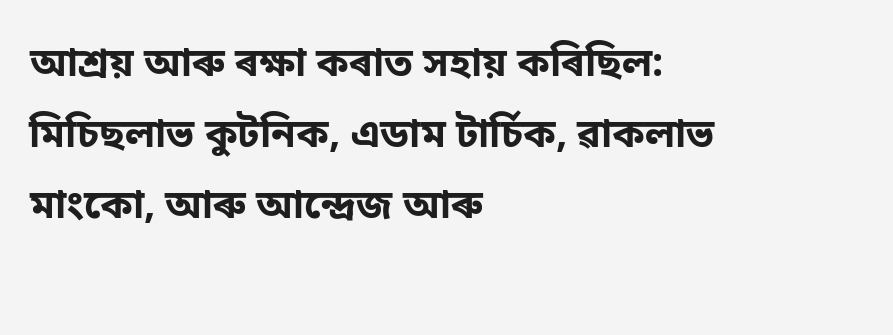আশ্ৰয় আৰু ৰক্ষা কৰাত সহায় কৰিছিল: মিচিছলাভ কুটনিক, এডাম টাৰ্চিক, ৱাকলাভ মাংকো, আৰু আন্দ্ৰেজ আৰু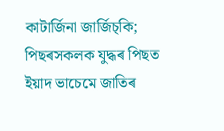কাটাৰ্জিনা জাৰ্জিচ্কি; পিছৰসকলক যুদ্ধৰ পিছত ইয়াদ ভাচেমে জাতিৰ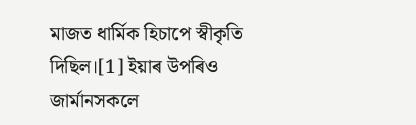মাজত ধাৰ্মিক হিচাপে স্বীকৃতি দিছিল।[1] ইয়াৰ উপৰিও জাৰ্মানসকলে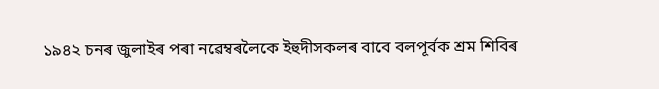১৯৪২ চনৰ জুলাইৰ পৰা নৱেম্বৰলৈকে ইহুদীসকলৰ বাবে বলপূৰ্বক শ্ৰম শিবিৰ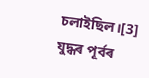চলাইছিল।[3] যুদ্ধৰ পূৰ্বৰ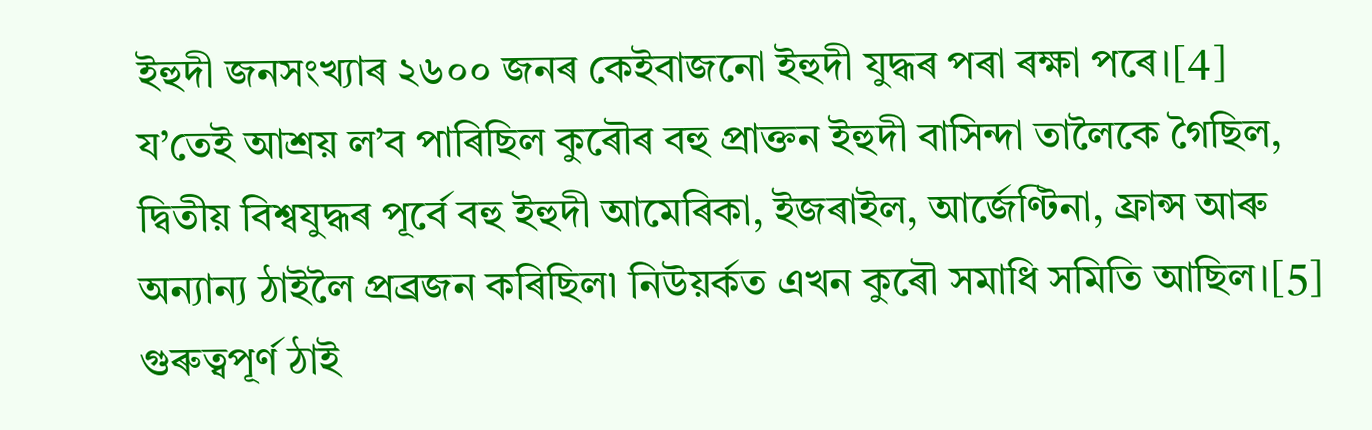ইহুদী জনসংখ্যাৰ ২৬০০ জনৰ কেইবাজনো ইহুদী যুদ্ধৰ পৰা ৰক্ষা পৰে।[4]
য’তেই আশ্ৰয় ল’ব পাৰিছিল কুৰৌৰ বহু প্ৰাক্তন ইহুদী বাসিন্দা তালৈকে গৈছিল, দ্বিতীয় বিশ্বযুদ্ধৰ পূৰ্বে বহু ইহুদী আমেৰিকা, ইজৰাইল, আৰ্জেণ্টিনা, ফ্ৰান্স আৰু অন্যান্য ঠাইলৈ প্ৰব্ৰজন কৰিছিল৷ নিউয়ৰ্কত এখন কুৰৌ সমাধি সমিতি আছিল।[5]
গুৰুত্বপূৰ্ণ ঠাই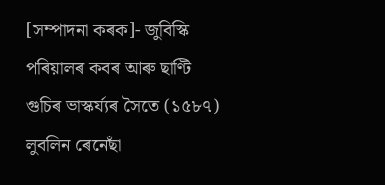[সম্পাদনা কৰক]- জুবিস্কি পৰিয়ালৰ কবৰ আৰু ছাণ্টি গুচিৰ ভাস্কৰ্য্যৰ সৈতে (১৫৮৭) লুবলিন ৰেনেছাঁ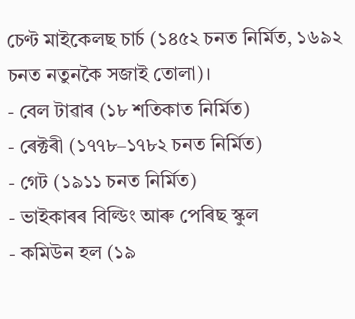চেণ্ট মাইকেলছ চাৰ্চ (১৪৫২ চনত নিৰ্মিত, ১৬৯২ চনত নতুনকৈ সজাই তোলা)।
- বেল টাৱাৰ (১৮ শতিকাত নিৰ্মিত)
- ৰেক্টৰী (১৭৭৮–১৭৮২ চনত নিৰ্মিত)
- গেট (১৯১১ চনত নিৰ্মিত)
- ভাইকাৰৰ বিল্ডিং আৰু পেৰিছ স্কুল
- কমিউন হল (১৯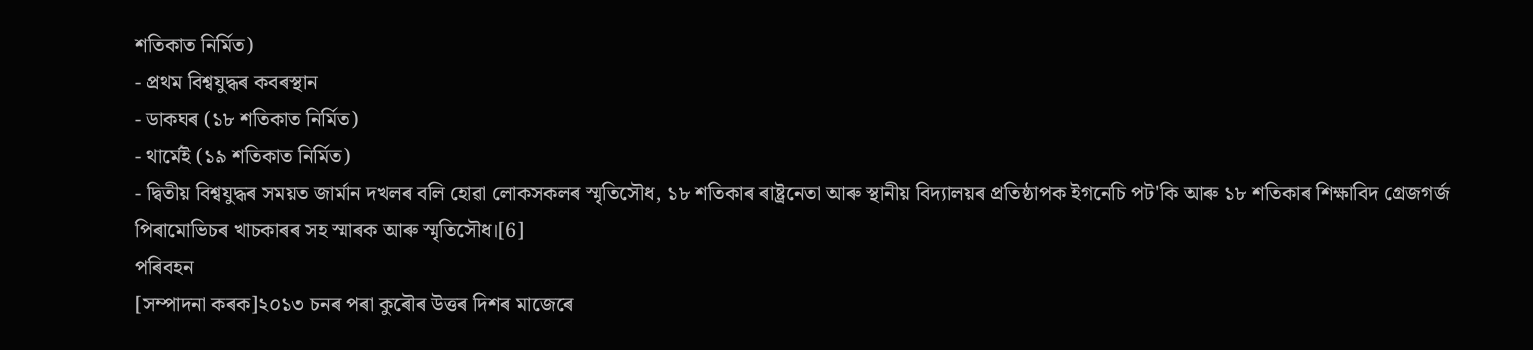শতিকাত নিৰ্মিত)
- প্ৰথম বিশ্বযুদ্ধৰ কবৰস্থান
- ডাকঘৰ (১৮ শতিকাত নিৰ্মিত)
- থাৰ্মেই (১৯ শতিকাত নিৰ্মিত)
- দ্বিতীয় বিশ্বযুদ্ধৰ সময়ত জাৰ্মান দখলৰ বলি হোৱা লোকসকলৰ স্মৃতিসৌধ, ১৮ শতিকাৰ ৰাষ্ট্ৰনেতা আৰু স্থানীয় বিদ্যালয়ৰ প্ৰতিষ্ঠাপক ইগনেচি পট'কি আৰু ১৮ শতিকাৰ শিক্ষাবিদ গ্ৰেজগৰ্জ পিৰামোভিচৰ খাচকাৰৰ সহ স্মাৰক আৰু স্মৃতিসৌধ।[6]
পৰিবহন
[সম্পাদনা কৰক]২০১৩ চনৰ পৰা কুৰৌৰ উত্তৰ দিশৰ মাজেৰে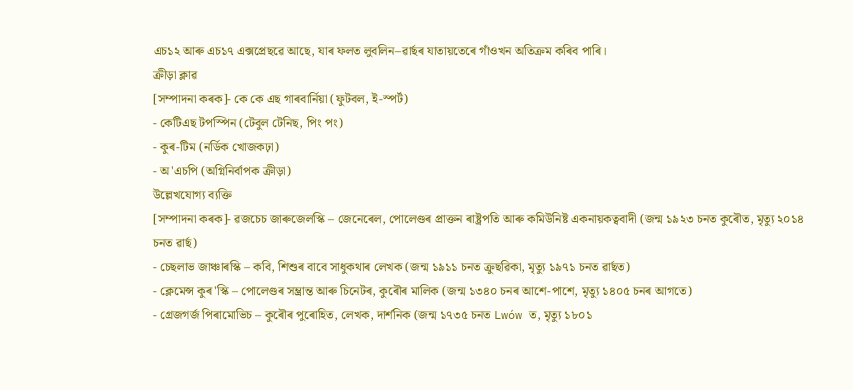এচ১২ আৰু এচ১৭ এক্সপ্ৰেছৱে আছে, যাৰ ফলত লুবলিন–ৱাৰ্ছৰ যাতায়তেৰে গাঁওখন অতিক্ৰম কৰিব পাৰি।
ক্ৰীড়া ক্লাৱ
[সম্পাদনা কৰক]- কে কে এছ গাৰবাৰ্নিয়া (ফুটবল, ই-স্পৰ্ট)
- কেটিএছ টপস্পিন (টেবুল টেনিছ, পিং পং)
- কুৰ-টিম (নৰ্ডিক খোজকঢ়া)
- অ'এচপি (অগ্নিনিৰ্বাপক ক্ৰীড়া)
উল্লেখযোগ্য ব্যক্তি
[সম্পাদনা কৰক]- ৱজচেচ জাৰুজেলস্কি – জেনেৰেল, পোলেণ্ডৰ প্ৰাক্তন ৰাষ্ট্ৰপতি আৰু কমিউনিষ্ট একনায়কত্ববাদী (জন্ম ১৯২৩ চনত কুৰৌত, মৃত্যু ২০১৪ চনত ৱাৰ্ছ)
- চেছলাভ জাঞ্চাৰস্কি – কবি, শিশুৰ বাবে সাধুকথাৰ লেখক (জন্ম ১৯১১ চনত ক্ৰুছৱিকা, মৃত্যু ১৯৭১ চনত ৱাৰ্ছত)
- ক্লেমেন্স কুৰ'স্কি – পোলেণ্ডৰ সম্ভ্ৰান্ত আৰু চিনেটৰ, কুৰৌৰ মালিক (জন্ম ১৩৪০ চনৰ আশে-পাশে, মৃত্যু ১৪০৫ চনৰ আগতে)
- গ্ৰেজগৰ্জ পিৰামোভিচ – কুৰৌৰ পুৰোহিত, লেখক, দাৰ্শনিক (জন্ম ১৭৩৫ চনত Lwów ত, মৃত্যু ১৮০১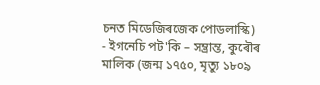চনত মিডেজিৰজেক পোডলাস্কি)
- ইগনেচি পট'কি – সম্ভ্ৰান্ত, কুৰৌৰ মালিক (জন্ম ১৭৫০, মৃত্যু ১৮০৯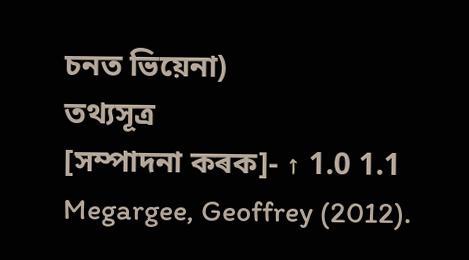চনত ভিয়েনা)
তথ্যসূত্ৰ
[সম্পাদনা কৰক]- ↑ 1.0 1.1 Megargee, Geoffrey (2012).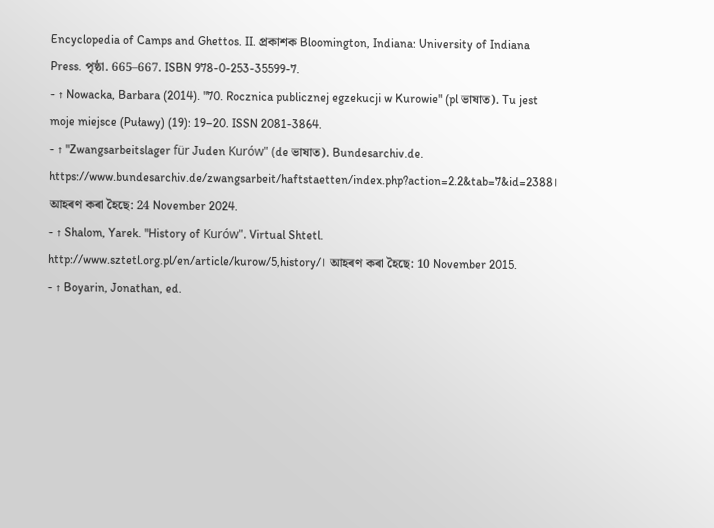Encyclopedia of Camps and Ghettos. II. প্ৰকাশক Bloomington, Indiana: University of Indiana Press. পৃষ্ঠা. 665–667. ISBN 978-0-253-35599-7.
- ↑ Nowacka, Barbara (2014). "70. Rocznica publicznej egzekucji w Kurowie" (pl ভাষাত). Tu jest moje miejsce (Puławy) (19): 19–20. ISSN 2081-3864.
- ↑ "Zwangsarbeitslager für Juden Kurów" (de ভাষাত). Bundesarchiv.de. https://www.bundesarchiv.de/zwangsarbeit/haftstaetten/index.php?action=2.2&tab=7&id=2388। আহৰণ কৰা হৈছে: 24 November 2024.
- ↑ Shalom, Yarek. "History of Kurów". Virtual Shtetl. http://www.sztetl.org.pl/en/article/kurow/5,history/। আহৰণ কৰা হৈছে: 10 November 2015.
- ↑ Boyarin, Jonathan, ed.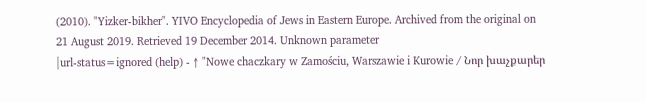(2010). "Yizker-bikher". YIVO Encyclopedia of Jews in Eastern Europe. Archived from the original on 21 August 2019. Retrieved 19 December 2014. Unknown parameter
|url-status=ignored (help) - ↑ "Nowe chaczkary w Zamościu, Warszawie i Kurowie / Նոր խաչքարեր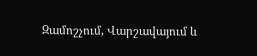Զամոշչում, Վարշավայում և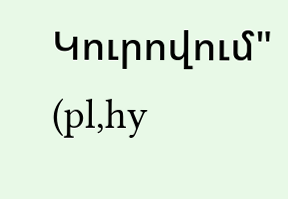Կուրովում" (pl,hy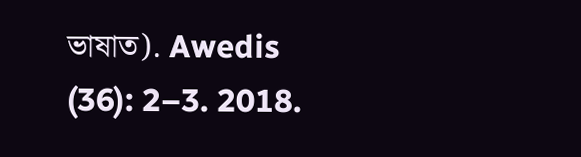ভাষাত). Awedis (36): 2–3. 2018.